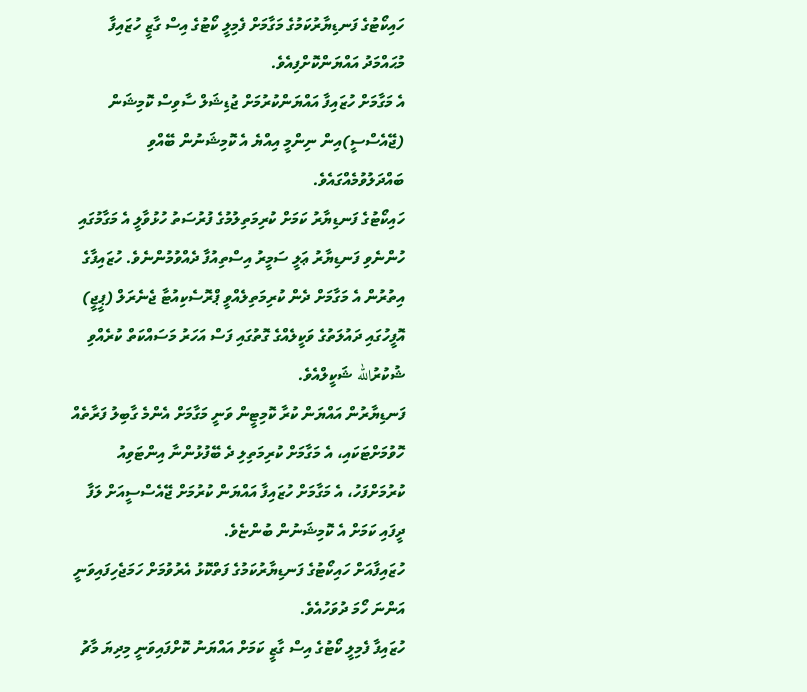ހައިކޯޓުގެ ފަނޑިޔާރުކަމުގެ މަގާމަށް ފެމިލީ ކޯޓުގެ އިސް ގާޒީ ހުޒައިފާ މުޙައްމަދު އައްޔަންކޮށްފިއެވެ.
އެ މަގާމަށް ހުޒައިފާ އައްޔަންކުރުމަށް ޖުޑިޝަލް ސާވިސް ކޮމިޝަން (ޖޭއެސްސީ)އިން ނިންމީ އިއްޔެ އެ ކޮމިޝަނުން ބޭއްވި ބައްދަލުވުމެއްގައެވެ.
ހައިކޯޓުގެ ފަނޑިޔާރު ކަމަށް ކުރިމަތިލުމުގެ ފުރުސަތު ހުޅުވާލީ އެ މަގާމުގައި ހުންނެވި ފަނޑިޔާރު ޢަލީ ސަމީރު އިސްތިއުފާ ދެއްވުމުންނެވެ. ހުޒައިފާގެ އިތުރުން އެ މަގާމަށް ދެން ކުރިމަތިލެއްވީ ޕްރޮސެކިއުޓާ ޖެނެރަލް (ޕީޖީ) އޮފީހުގައި ދައުލަތުގެ ވަކީލެއްގެ ގޮތުގައި ފަސް އަހަރު މަސައްކަތް ކުރެއްވި ޝުކުރުالله ޝަކީލްއެވެ.
ފަނޑިޔާރުން އައްޔަން ކުރާ ކޮމިޓީން ވަނީ މަގާމަށް އެންމެ ގާބިލު ފަރާތެއް ހޮވުމަށްޓަކައި، އެ މަގާމަށް ކުރިމަތިލި ދެ ބޭފުޅުންނާ އިންޓަވިއު ކުރުމަށްފަހު، އެ މަގާމަށް ހުޒައިފާ އައްޔަން ކުރުމަށް ޖޭއެސްސީއަށް ލަފާ ދީފައި ކަމަށް އެ ކޮމިޝަނުން ބުންޏެވެ.
ހުޒައިފާއަށް ހައިކޯޓުގެ ފަނޑިޔާރުކަމުގެ ފަތްކޮޅު އެރުވުމަށް ހަމަޖެހިފައިވަނީ އަންނަ ހޯމަ ދުވަހުއެވެ.
ހުޒައިފާ ފެމިލީ ކޯޓުގެ އިސް ގާޒީ ކަމަށް އައްޔަނު ކޮށްފައިވަނީ މިދިޔަ މާޗު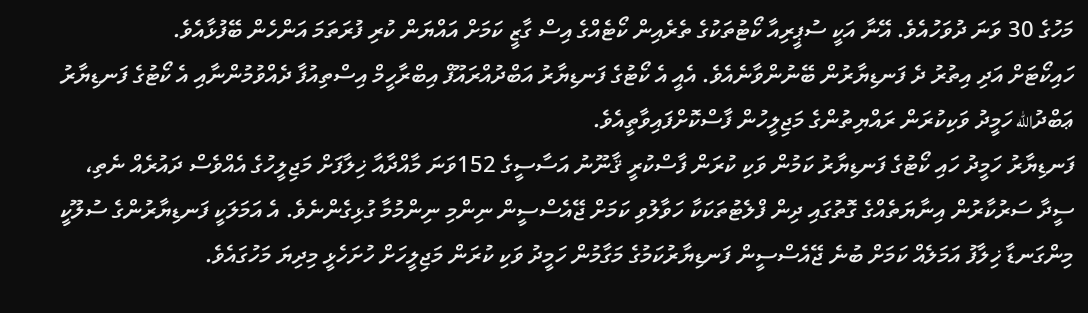މަހުގެ 30 ވަނަ ދުވަހުއެވެ. އޭނާ އަކީ ސުޕީރިއާ ކޯޓުތަކުގެ ތެރެއިން ކޯޓެއްގެ އިސް ގާޒީ ކަމަށް އައްޔަން ކުރި ފުރަތަމަ އަންހެން ބޭފުޅާއެވެ.
ހައިކޯޓަށް އަދި އިތުރު ދެ ފަނޑިޔާރުން ބޭނުންވާނެއެވެ. އެއީ އެ ކޯޓުގެ ފަނޑިޔާރު އަބްދުއްރައޫފް އިބްރާހީމް އިސްތިއުފާ ދެއްވުމުންނާއި އެ ކޯޓުގެ ފަނޑިޔާރު ޢަބްދުالله ހަމީދު ވަކިކުރަން ރައްޔިތުންގެ މަޖިލީހުން ފާސްކޮށްފައިވާތީއެވެ.
ފަނޑިޔާރު ހަމީދު ހައި ކޯޓުގެ ފަނޑިޔާރު ކަމުން ވަކި ކުރަން ފާސްކުރީ ޤާނޫނު އަސާސީގެ 152ވަނަ މާއްދާއާ ޚިލާފަށް މަޖިލީހުގެ އެއްވެސް ދައުރެއް ނެތި، ސީދާ ސަރުކާރުން އިނާޔަތެއްގެ ގޮތުގައި ދިން ފްލެޓުތަކަކާ ހަވާލުވި ކަމަށް ޖޭއެސްސީން ނިންމި ނިންމުމާ ގުޅިގެންނެވެ. އެ އަމަލަކީ ފަނޑިޔާރުންގެ ސުލޫކީ މިންގަނޑާ ޚިލާފު އަމަލެއް ކަމަށް ބުނެ ޖޭއެސްސީން ފަނޑިޔާރުކަމުގެ މަގާމުން ހަމީދު ވަކި ކުރަން މަޖިލީހަށް ހުށަހެޅީ މިދިޔަ މަހުގައެވެ.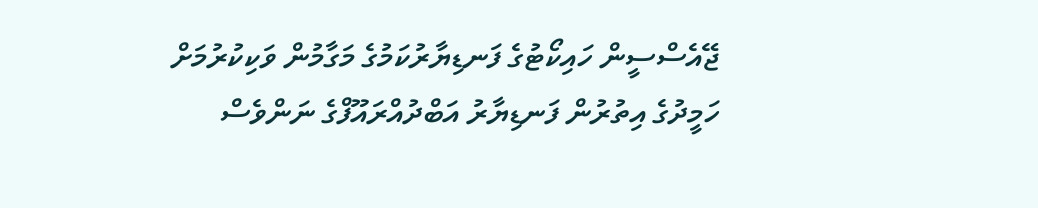ޖޭއެސްސީން ހައިކޯޓުގެ ފަނޑިޔާރުކަމުގެ މަގާމުން ވަކިކުރުމަށް ހަމީދުގެ އިތުރުން ފަނޑިޔާރު އަބްދުއްރައޫފްގެ ނަންވެސް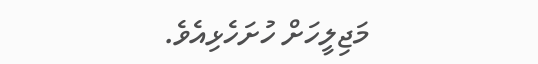މަޖިލީހަށް ހުށަހެޅިއެވެ.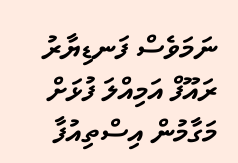ނަމަވެސް ފަނޑިޔާރު ރައޫފް އަމިއްލަ ފުޅަށް މަގާމުން އިސްތިއުފާ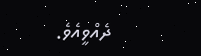ދެއްވީއެވެ.